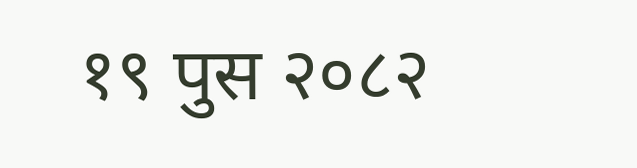१९ पुस २०८२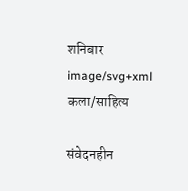शनिबार
image/svg+xml
कला/साहित्य

संवेदनहीन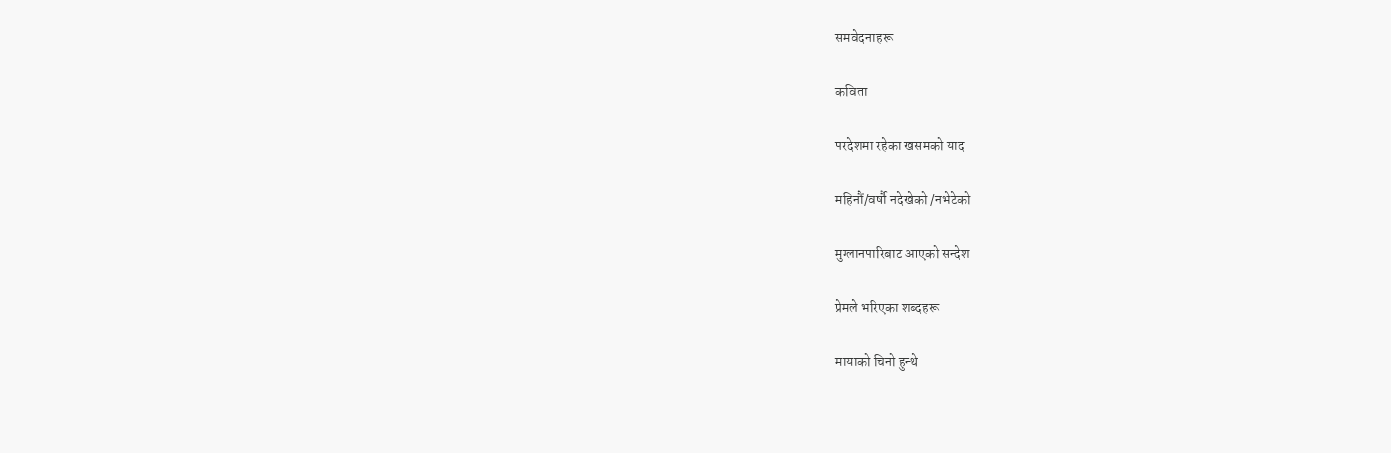समवेदनाहरू

कविता

परदेशमा रहेका खसमको याद

महिनौं/वर्षौ नदेखेको /नभेटेको

मुग्लानपारिबाट आएको सन्देश

प्रेमले भरिएका शब्दहरू

मायाको चिनो हुन्थे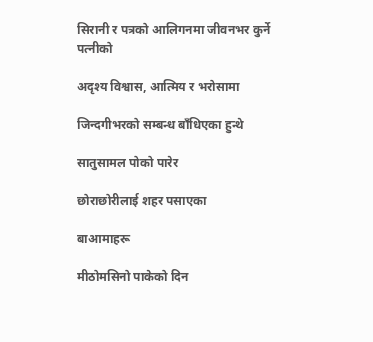सिरानी र पत्रको आलिगनमा जीवनभर कुर्ने पत्नीको

अदृश्य विश्वास, आत्मिय र भरोसामा

जिन्दगीभरको सम्बन्ध बाँधिएका हुन्थे

सातुसामल पोको पारेर

छोराछोरीलाई शहर पसाएका

बाआमाहरू

मीठोमसिनो पाकेको दिन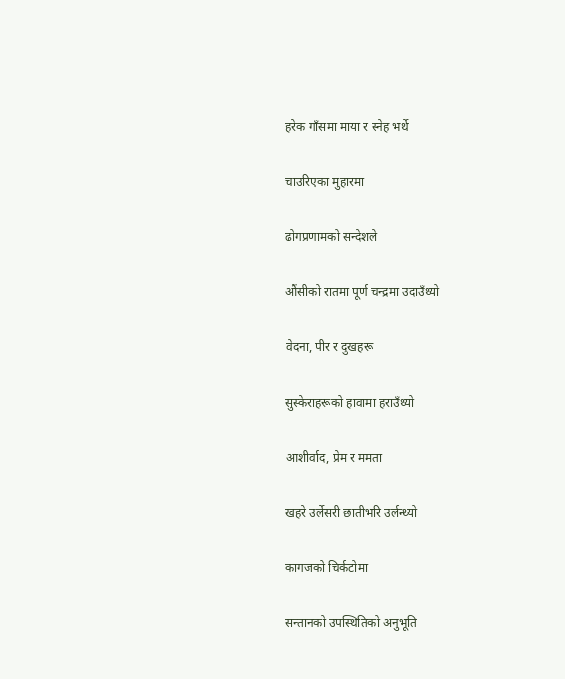हरेक गाँसमा माया र स्नेह भर्थे

चाउरिएका मुहारमा

ढोगप्रणामको सन्देशले

औंसीको रातमा पूर्ण चन्द्रमा उदाउँथ्यो

वेदना, पीर र दुखहरू

सुस्केराहरूको हावामा हराउँथ्यो

आशीर्वाद, प्रेम र ममता

खहरे उर्लेसरी छातीभरि उर्लन्थ्यो

कागजको चिर्कटोमा

सन्तानको उपस्थितिको अनुभूति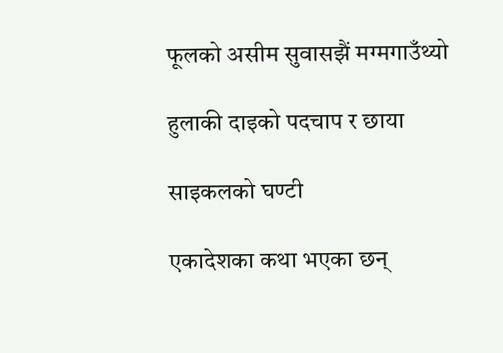फूलको असीम सुवासझैं मग्मगाउँथ्यो

हुलाकी दाइको पदचाप र छाया

साइकलको घण्टी

एकादेशका कथा भएका छन्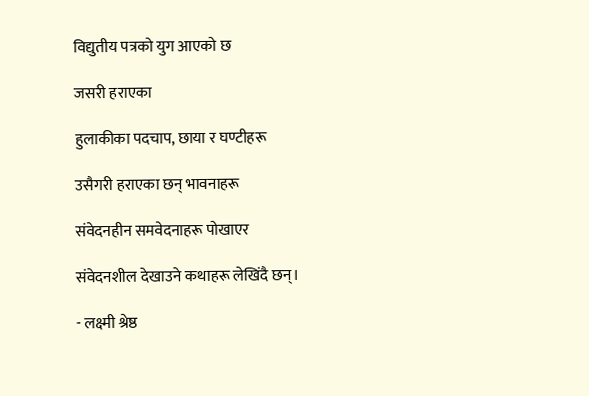विद्युतीय पत्रको युग आएको छ

जसरी हराएका

हुलाकीका पदचाप, छाया र घण्टीहरू

उसैगरी हराएका छन् भावनाहरू

संवेदनहीन समवेदनाहरू पोखाएर

संवेदनशील देखाउने कथाहरू लेखिंदै छन्।

- लक्ष्मी श्रेष्ठ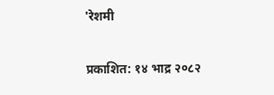'रेशमी

प्रकाशित: १४ भाद्र २०८२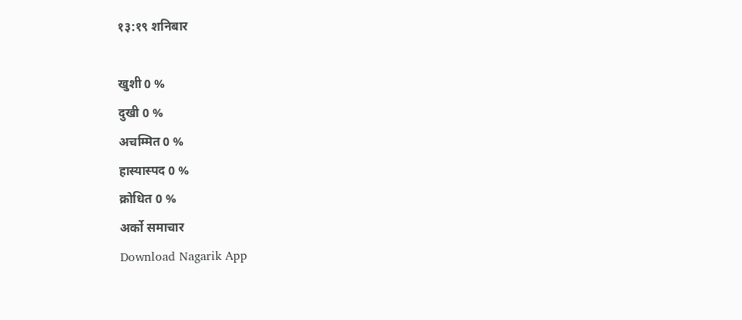१३:१९ शनिबार

खुशी 0 %
दुखी 0 %
अचम्मित 0 %
हास्यास्पद 0 %
क्रोधित 0 %
अर्को समाचार
Download Nagarik App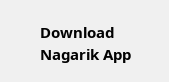Download Nagarik App